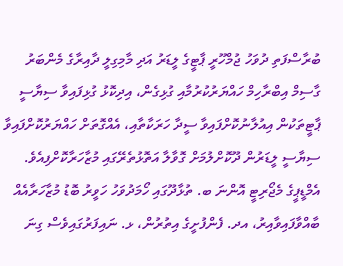ބުރާސްފަތި ދުވަހު ޖުމްހޫރީ ޕާޓީގެ ލީޑަރު އަދި މާމިގިލީ ދާއިރާގެ މެންބަރު ގާސިމް އިބްރާހިމް ހައްޔަރުކުރުމާއި ގުޅިގެން، އިދިކޮޅު ގުޅިފައިވާ ސިޔާސީ ޕާޓީތަކުން އިއުލާނުކޮށްފައިވާ ސީދާ ހަރަކާތާއި، އެއްގޮތަށް ހައްޔަރުކޮށްފައިވާ ސިޔާސީ ލީޑަރުން ދޫކޮށްލުމަށް ގޮވާލާ އަތޮޅުތެރޭގައި މުޒާހަރާކޮށްފިއެވެ.
އެމްޑީޕީގެ މެޖޯރިޓީ އޮންނަ ބ. ތުޅާދޫގައި ހޯމަދުވަހު ހަވީރު ބޮޑު މުޒާހަރާއެއް ބާއްވާފައިވާއިރު، އދ. ފެންފުށީގެ އިތުރުން، ޅ. ނައިފަރުގައިވެސް ގިނަ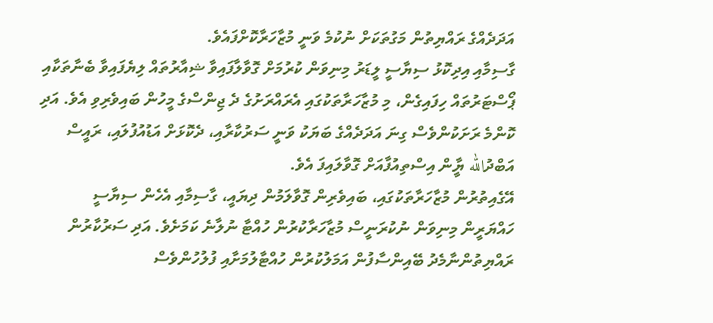އަދަދެއްގެ ރައްޔިތުން މަގުތަކަށް ނުކުމެ ވަނީ މުޒާހަރާކޮށްފައެވެ.
ގާސިމާއި އިދިކޮޅު ސިޔާސީ ލީޑަރު މިނިވަން ކުރުމަށް ގޮވާލާފައިވާ ޝިއާރުތައް ލިޔެފައިވާ ބެނާތަކާއި ޕޯސްޓަރުތައް ހިފައިގެން، މި މުޒާހަރާތަކުގައި އެރައްރަށުގެ ދެ ޖިންސްގެ މީހުން ބައިވެރިވި އެވެ. އަދި ކޮންމެ ރަށަކުންވެސް ގިނަ އަދަދެއްގެ ބަޔަކު ވަނީ ސަރުކާރާއި، ދެކޮޅަށް އަޑުއުފުލައި، ރައީސް އަބްދުالله ޔާީން އިސްތިއުފާއަށް ގޮވާލައިފަ އެވެ.
އޭގެއިތުރުން މުޒާހަރާތަކުގައި، ބައިވެރިން ގޮވާލަމުން ދިޔައީ، ގާސިމާއި އެހެން ސިޔާސީ ހައްޔަރީން މިނިވަން ނުކުރަނީސް މުޒާހަރާކުރުން ހުއްޓާ ނުލާނެ ކަމަށެވެ. އަދި ސަރުކާރުން ރައްޔިތުންނާމެދު ބޭއިންސާފުން އަމަލުކުރުން ހުއްޓާލުމަށާއި ފުލުހުންވެސް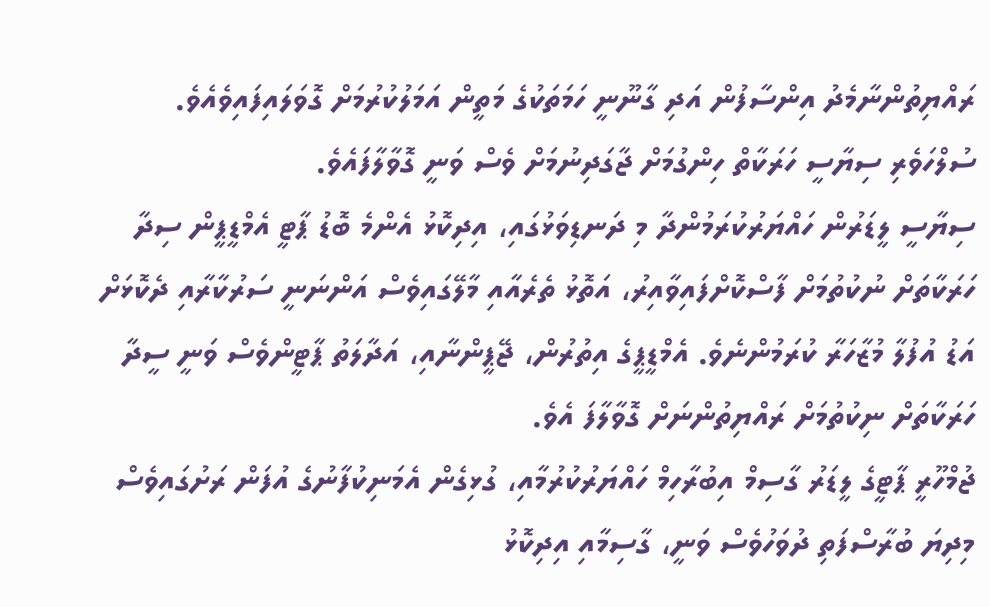ރައްޔިތުންނާމެދު އިންސާފުން އަދި ގާނޫނީ ހަމަތަކުގެ މަތީން އަމަލުކުރުމަށް ގޮވަލައިފައިވެއެވެ. ސުލްހަވެރި ސިޔާސީ ހަރަކާތް ހިންގުމަށް ޖާގަދިނުމަށް ވެސް ވަނީ ގޮވާލާފައެވެ.
ސިޔާސީ ލީޑަރުން ހައްޔަރުކުރަމުންދާ މި ދަނޑިވަޅުގައި، އިދިކޮޅު އެންމެ ބޮޑު ޕާޓީ އެމްޑީޕީން ސިދާ ހަރަކާތަށް ނުކުތުމަށް ފާސްކޮށްފައިވާއިރު، އަތޮޅު ތެރެއާއި މާލޭގައިވެސް އަންނަނީ ސަރުކާރާއި ދެކޮޅަށް އަޑު އުފުލާ މުޒާހަރާ ކުރަމުންނެވެ. އެމްޑީޕީގެ އިތުރުން، ޖޭޕީންނާއި، އަދާލަތު ޕާޓީންވެސް ވަނީ ސީދާ ހަރަކާތަށް ނިކުތުމަށް ރައްޔިތުންނަށް ގޮވާލާފަ އެވެ.
ޖުމްހޫރީ ޕާޓީގެ ލީޑަރު ގާސިމް އިބުރާހިމް ހައްޔަރުކުރުމާއި، ގުޅިގެން އެމަނިކުފާނުގެ އުފަން ރަށުގައިވެސް މިދިޔަ ބުރާސްފަތި ދުވަހުވެސް ވަނީ، ގާސިމާއި އިދިކޮޅު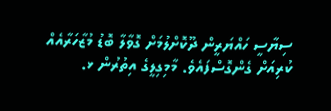ސިޔާސީ ހައްޔަރީން ދޫކޮށްލުމަށް ގޮވާލާ ބޮޑު މުޒާހަރާއެއް ކުރިއަށް ގެންގޮސްފައެވެ. މާމިގިލީގެ އިތުރުން ޅ.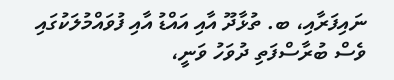ނައިފަރާއި، ބ. ތުޅާދޫ އާއި އައްޑު އާއި ފުވައްމުލަކުގައި ވެސް ބުރާސްފަތި ދުވަހު ވަނީ،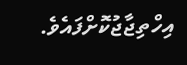އިހްތިޖާޖުކޮށްފައެވެ.